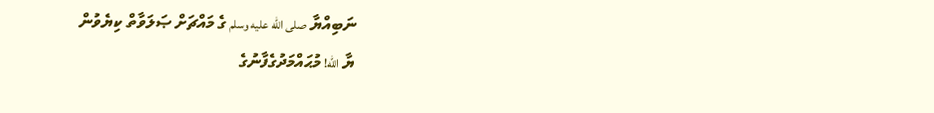ނަބިއްޔާ صلى الله عليه وسلم ގެ މައްޗަށް ޞަލަވާތް ކިޔެވުން
ޔާ الله! މުޙައްމަދުގެފާނުގެ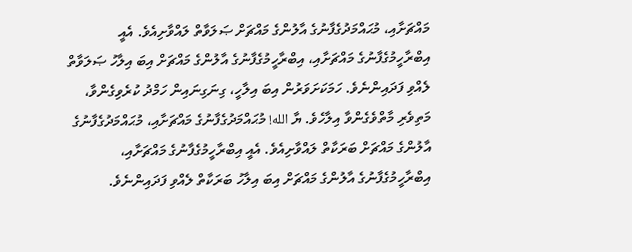މައްޗަށާއި، މުޙައްމަދުގެފާނުގެ އާލުންގެ މައްޗަށް ޞަލަވާތް ލައްވާށިއެވެ. އެއީ އިބްރާހީމުގެފާނުގެ މައްޗަށާއި، އިބްރާހީމުގެފާނުގެ އާލުންގެ މައްޗަށް އިބަ އިލާހު ޞަލަވާތް ލެއްވި ފަދައިންނެވެ. ހަމަކަށަވަރުން އިބަ އިލާހީ، ގިނަގިނައިން ހަމްދު ކުރެވިގެންވާ، މަތިވެރި މާތްވެގެންވާ އިލާހެވެ. ޔާ الله! މުޙައްމަދުގެފާނުގެ މައްޗަށާއި، މުޙައްމަދުގެފާނުގެ އާލުންގެ މައްޗަށް ބަރަކާތް ލައްވާށިއެވެ. އެއީ އިބްރާހީމުގެފާނުގެ މައްޗަށާއި، އިބްރާހީމުގެފާނުގެ އާލުންގެ މައްޗަށް އިބަ އިލާހު ބަރަކާތް ލެއްވި ފަދައިންނެވެ.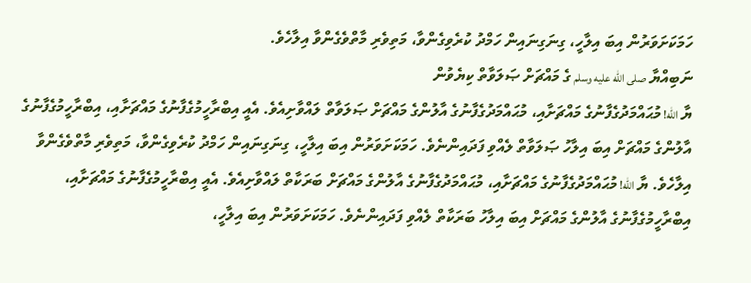ހަމަކަށަވަރުން އިބަ އިލާހީ، ގިނަގިނައިން ހަމްދު ކުރެވިގެންވާ، މަތިވެރި މާތްވެގެންވާ އިލާހެވެ.
ނަބިއްޔާ صلى الله عليه وسلم ގެ މައްޗަށް ޞަލަވާތް ކިޔެވުން
ޔާ الله! މުޙައްމަދުގެފާނުގެ މައްޗަށާއި، މުޙައްމަދުގެފާނުގެ އާލުންގެ މައްޗަށް ޞަލަވާތް ލައްވާށިއެވެ. އެއީ އިބްރާހީމުގެފާނުގެ މައްޗަށާއި، އިބްރާހީމުގެފާނުގެ އާލުންގެ މައްޗަށް އިބަ އިލާހު ޞަލަވާތް ލެއްވި ފަދައިންނެވެ. ހަމަކަށަވަރުން އިބަ އިލާހީ، ގިނަގިނައިން ހަމްދު ކުރެވިގެންވާ، މަތިވެރި މާތްވެގެންވާ އިލާހެވެ. ޔާ الله! މުޙައްމަދުގެފާނުގެ މައްޗަށާއި، މުޙައްމަދުގެފާނުގެ އާލުންގެ މައްޗަށް ބަރަކާތް ލައްވާށިއެވެ. އެއީ އިބްރާހީމުގެފާނުގެ މައްޗަށާއި، އިބްރާހީމުގެފާނުގެ އާލުންގެ މައްޗަށް އިބަ އިލާހު ބަރަކާތް ލެއްވި ފަދައިންނެވެ. ހަމަކަށަވަރުން އިބަ އިލާހީ،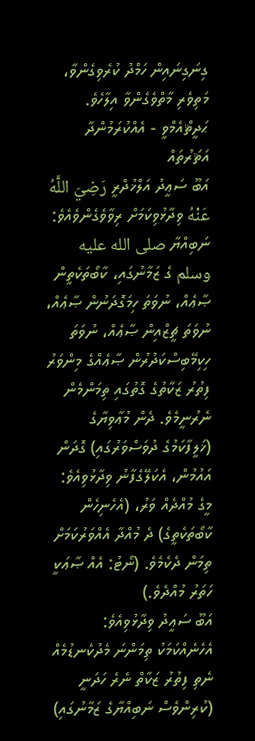ގިނަގިނައިން ހަމްދު ކުރެވިގެންވާ، މަތިވެރި މާތްވެގެންވާ އިލާހެވެ.
ޙަދީޘްއެމްވީ - އެއްކުރަމުންދާ އަޘަރުތައް
އަބޫ ސަޢީދު އަލްޚުދްރީ رَضِيَ اللَّهُ عَنْهُ ވިދާޅުވިކަމަށް ރިވާވެގެންވެއެވެ: ނަބިއްޔާ صلى الله عليه وسلم ގެ ޒަމާނުގައި، ކާބޯތަކެތީން ޞާޢެއް، ނުވަތަ ހިމަގޮދަނުން ޞާޢެއް، ނުވަތަ ޗީޒްއިން ޞާޢެއް، ނުވަތަ ހިކިމޭބިސްކަދުރުން ޞާޢެއްގެ މިންވަރު ފިތުރު ޒަކާތުގެ ގޮތުގައި ތިމަންމެން ނެރުނީމެވެ. ދެން މުޢާވިޔާގެ (ޚަލީފާކަމުގެ ދުވަސްވަރުގައި) ގޮދަން އައުމުން، އެކަލޭގެފާނު ވިދާޅުވިއެވެ: މީގެ މުއްދެއް ވަރު، (އެހެނިހެން ކާބޯތަކެތީގެ) ދެ މުއްދާ އެއްވަރުކަމަށް ތިމަން ދެކެމެވެ. (ނޯޓު: އެއް ޞާޢަކީ ހަތަރު މުއްދެވެ.)
އަބޫ ސަޢީދު ވިދާޅުވިއެވެ: އެހެނެއްކަމަކު ތިމަންނަ މެދުކެނޑުމެއް ނެތި ފިތުރު ޒަކާތް ނެރެ ހަދަނީ (ކުރިންވެސް ނަބިއްޔާގެ ޒަމާނުގައި)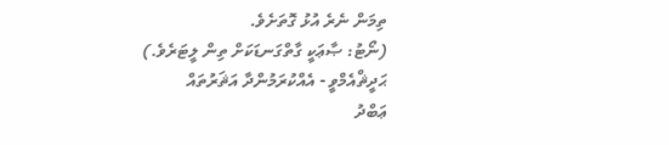ތިމަން ނެރެ އުޅު ގޮތަށެވެ.
(ނޯޓު: ޞާޢަކީ ގާތްގަނޑަކަށް ތިން ލީޓަރެވެ.)
ޙަދީޘްއެމްވީ - އެއްކުރަމުންދާ އަޘަރުތައް
ޢަބްދު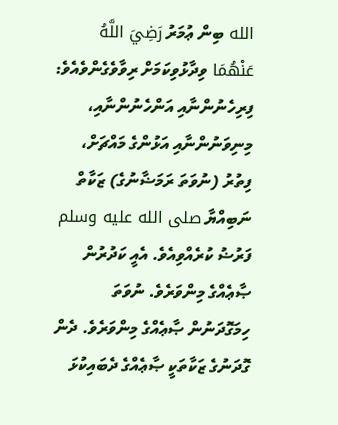الله ބިން ޢުމަރު رَضِيَ اللَّهُ عَنْهُمَا ވިދާޅުވިކަމަށް ރިވާވެގެންވެއެވެ: ފިރިހެނުންނާއި އަންހެނުންނާއި، މިނިވަނުންނާއި އަޅުންގެ މައްޗަށް، ފިތުރު (ނުވަތަ ރަމަޟާނުގެ) ޒަކާތް ނަބިއްޔާ صلى الله عليه وسلم ފަރުޟު ކުރެއްވިއެވެ. އެއީ ކަދުރުން ޞާޢެއްގެ މިންވަރެވެ. ނުވަތަ ހިމަގޮދަނުން ޞާޢެއްގެ މިންވަރެވެ. ދެން ގޮދަނުގެ ޒަކާތަކީ ޞާޢެއްގެ ދެބައިކުޅަ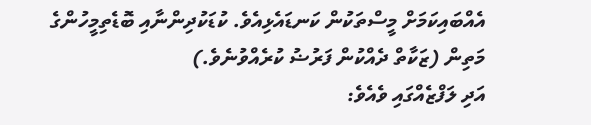އެއްބައިކަމަށް މީސްތަކުން ކަނޑައެޅިއެވެ. ކުޑަކުދިންނާއި ބޮޑެތިމީހުންގެ މަތިން (ޒަކާތް ދެއްކުން ފަރުޟު ކުރެއްވުނެވެ.)
އަދި ލަފްޒެއްގައި ވެއެވެ: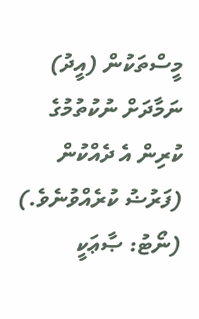މީސްތަކުން (އީދު) ނަމާދަށް ނުކުތުމުގެ ކުރިން އެ ދެއްކުން (ފަރުޟު ކުރެއްވުނެވެ.)
(ނޯޓު: ޞާޢަކީ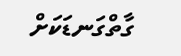ގާތްގަނޑަކަށް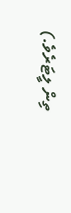ތިން ލީޓަރެވެ.)